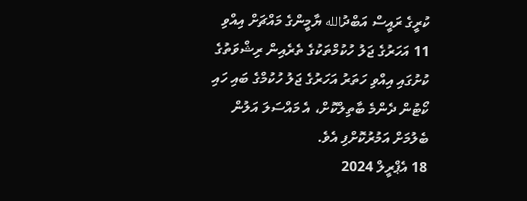ކުރީގެ ރައީސް އަބްދުالله ޔާމީންގެ މައްޗަށް އިއްވި 11 އަހަރުގެ ޖަލު ހުކުމްތަކުގެ ތެރެއިން ރިޝްވަތުގެ ކުށުގައި އިއްވި ހަތަރު އަހަރުގެ ޖަލު ހުކުމްގެ ބައި ހައި ކޯޓުން ދެންމެ ބާތިލްކޮށް، އެ މައްސަލަ އަލުން ބެލުމަށް އަމުރުކޮށްފި އެވެ.
18 އެޕްރީލް 2024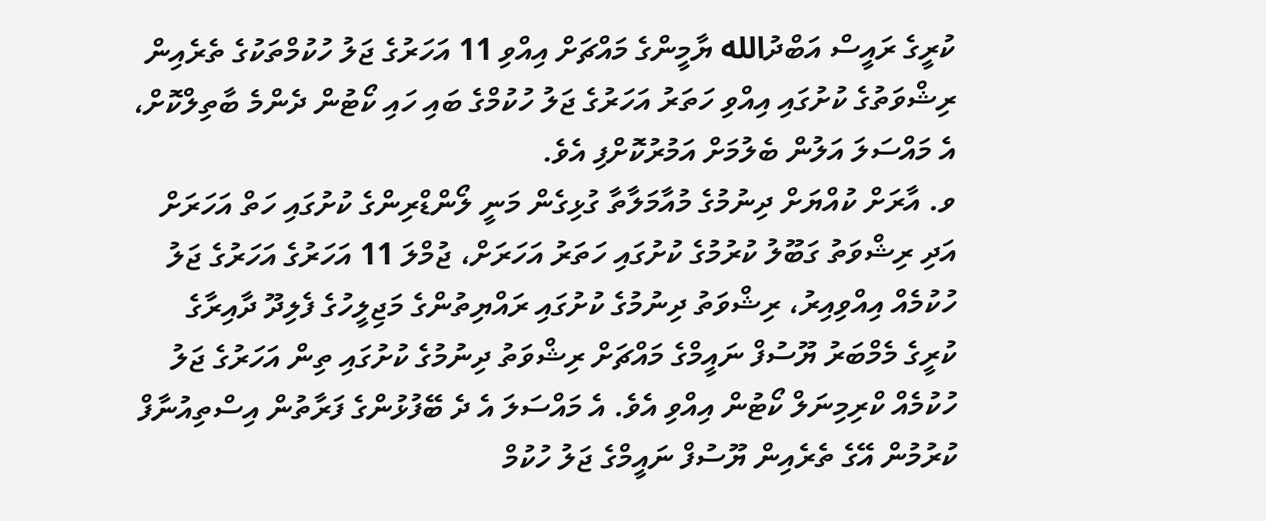ކުރީގެ ރައީސް އަބްދުالله ޔާމީންގެ މައްޗަށް އިއްވި 11 އަހަރުގެ ޖަލު ހުކުމްތަކުގެ ތެރެއިން ރިޝްވަތުގެ ކުށުގައި އިއްވި ހަތަރު އަހަރުގެ ޖަލު ހުކުމްގެ ބައި ހައި ކޯޓުން ދެންމެ ބާތިލްކޮށް، އެ މައްސަލަ އަލުން ބެލުމަށް އަމުރުކޮށްފި އެވެ.
ވ. އާރަށް ކުއްޔަށް ދިނުމުގެ މުއާމަލާތާ ގުޅިގެން މަނީ ލޯންޑްރިންގެ ކުށުގައި ހަތް އަހަރަށް އަދި ރިޝްވަތު ގަބޫލު ކުރުމުގެ ކުށުގައި ހަތަރު އަހަރަށް، ޖުމްލަ 11 އަހަރުގެ އަހަރުގެ ޖަލު ހުކުމެއް އިއްވިއިރު، ރިޝްވަތު ދިނުމުގެ ކުށުގައި ރައްޔިތުންގެ މަޖިލީހުގެ ފެލިދޫ ދާއިރާގެ ކުރީގެ މެމްބަރު ޔޫސުފް ނައީމްގެ މައްޗަށް ރިޝްވަތު ދިނުމުގެ ކުށުގައި ތިން އަހަރުގެ ޖަލު ހުކުމެއް ކްރިމިނަލް ކޯޓުން އިއްވި އެވެ. އެ މައްސަލަ އެ ދެ ބޭފުޅުންގެ ފަރާތުން އިސްތިއުނާފް ކުރުމުން އޭގެ ތެރެއިން ޔޫސުފް ނައީމްގެ ޖަލު ހުކުމް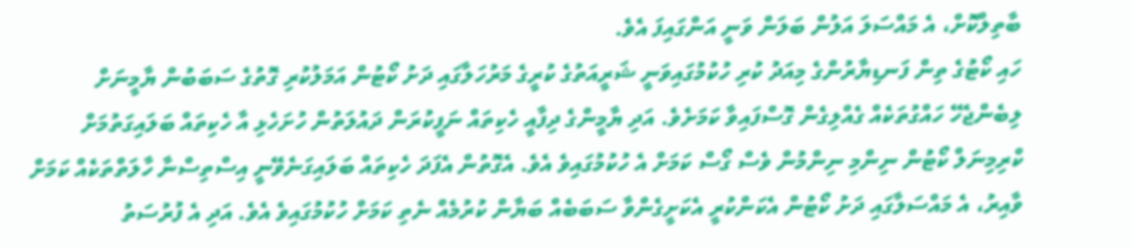ބާތިލްކޮށް، އެ މައްސަލަ އަލުން ބަލަން ވަނީ އަންގައިފަ އެވެ.
ހައި ކޯޓުގެ ތިން ފަނޑިޔާރުންގެ މިއަދު ކުރި ހުކުމުގައިވަނީ ޝަރީއަތުގެ ކުރީގެ މަރުހަލާގައި ދަށު ކޯޓުން އަމަލުކުރި ގޮތުގެ ސަބަބުން ޔާމީނަށް ލިބެންޖެހޭ ހައްގުތަކެއް ގެއްލިގެން ގޮސްފައިވާ ކަމަށެވެ. އަދި ޔާމީންގެ ދިފާއީ ހެކިތައް ނަފީކުރަން ދައުލަތުން ހުށަހެޅި އާ ހެކިތައް ބަލައިގަތުމަށް ކްރިމިނަލް ކޯޓުން ނިންމި ނިންމުން ވެސް ގޯސް ކަމަށް އެ ހުކުމުގައިވެ އެވެ. އެގޮތުން އެފަދަ ހެކިތައް ބަލައިގަނެވޭނީ އިސްތިސްނާ ހާލަތްތަކެއް ކަމަށް ވާއިރު، އެ މައްސަލާގައި ދަށު ކޯޓުން އެކަންކުރީ އެކަށީގެންވާ ސަބަބެއް ބަޔާން ކުރުމެއް ނެތި ކަމަށް ހުކުމުގައިވެ އެވެ. އަދި އެ ފުރުސަތު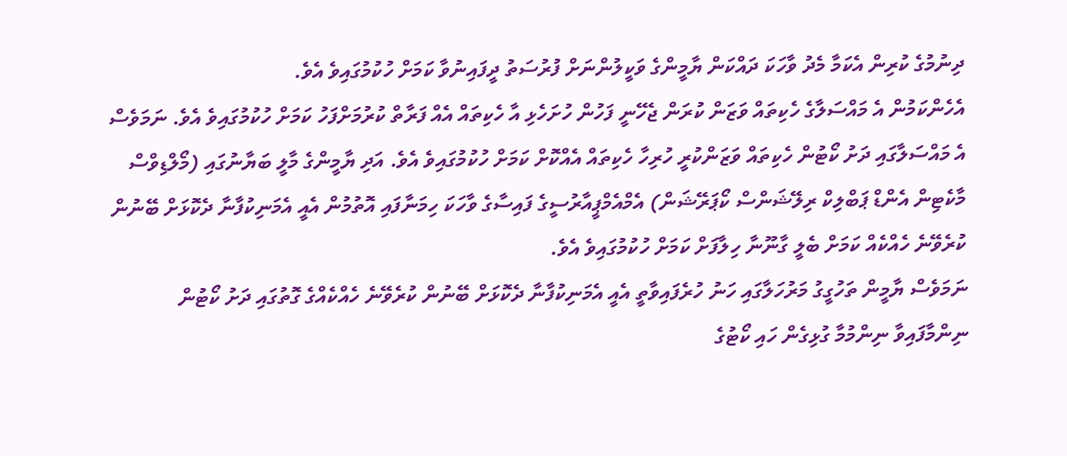ދިނުމުގެ ކުރިން އެކަމާ މެދު ވާހަކަ ދައްކަން ޔާމީންގެ ވަކީލުންނަށް ފުރުސަތު ދީފައިނުވާ ކަމަށް ހުކުމުގައިވެ އެވެ.
އެހެންކަމުން އެ މައްސަލާގެ ހެކިތައް ވަޒަން ކުރަން ޖެހޭނީ ފަހުން ހުށަހެޅި އާ ހެކިތައް އެއް ފަރާތް ކުރުމަށްފަހު ކަމަށް ހުކުމުގައިވެ އެވެ. ނަމަވެސް އެ މައްސަލާގައި ދަށު ކޯޓުން ހެކިތައް ވަޒަންކުރީ ހުރިހާ ހެކިތައް އެއްކޮށް ކަމަށް ހުކުމުގައިވެ އެވެ. އަދި ޔާމީންގެ މާލީ ބަޔާނުގައި (މޯލްޑިވްސް މާކެޓިން އެންޑް ޕަބްލިކް ރިލޭޝަންސް ކޯޕަރޭޝަން) އެމްއެމްޕީއާރުސީގެ ފައިސާގެ ވާހަކަ ހިމަނާފައި އޮތުމުން އެއީ އެމަނިކުފާނާ ދެކޮޅަށް ބޭނުން ކުރެވޭނެ ހެއްކެއް ކަމަށް ބެލީ ގާނޫނާ ހިލާފަށް ކަމަށް ހުކުމުގައިވެ އެވެ.
ނަމަވެސް ޔާމީން ތަހުގީގު މަރުހަލާގައި ހަނު ހުރެފައިވާތީ އެއީ އެމަނިކުފާނާ ދެކޮޅަށް ބޭނުން ކުރެވޭނެ ހެއްކެއްގެ ގޮތުގައި ދަށު ކޯޓުން ނިންމާފައިވާ ނިންމުމާ ގުޅިގެން ހައި ކޯޓުގެ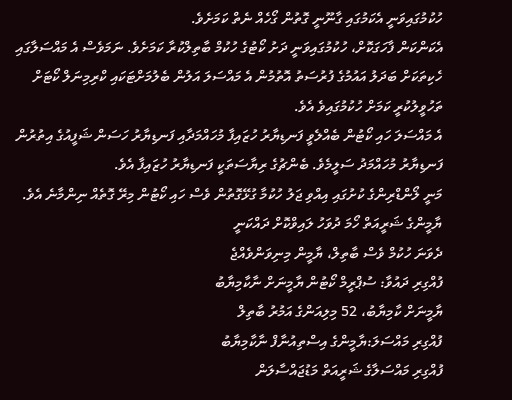ހުކުމުގައިވަނީ އެކަމުގައި ގާނޫނީ ގޮތުން ގޯހެއް ނެތް ކަމަށެވެ.
އެކަންކަން ފާހަގަކޮށް، ހުކުމުގައިވަނީ ދަށު ކޯޓުގެ ހުކުމް ބާތިލްކުރާ ކަމަށެވެ. ނަމަވެސް އެ މައްސަލާގައި ހެކިތަކަށް ބަދަލު އައުމުގެ ފުރުސަތު އޮތުމުން އެ މައްސަލަ އަލުން ބެލުމަށްޓަކައި ކްރިމިނަލް ކޯޓަށް ތަހުވީލުކުރީ ކަމަށް ހުކުމުގައިވެ އެވެ.
އެ މައްސަލަ ހައި ކޯޓުން ބެއްލެވީ ފަނޑިޔާރު ހުޒައިފާ މުހައްމަދާއި ފަނޑިޔާރު ހަސަން ޝަފީއުގެ އިތުރުން ފަނޑިޔާރު މުހައްމަދު ސަލީމެވެ. ބެންޗުގެ ރިޔާސަތަކީ ފަނޑިޔާރު ހުޒައިފާ އެވެ.
މަނީ ލޯންޑްރިންގެ ކުށުގައި އިއްވި ޖަލު ހުކުމާ ގުޅޭގޮތުން ވެސް ހައި ކޯޓުން މިރޭ ގޮތެއް ނިންމާނެ އެވެ.
ޔާމީންގެ ޝަރީއަތް ހޯމަ ދުވަހު ލައިވްކޮށް ދައްކަނީ
ދެވަނަ ހުކުމް ވެސް ބާތިލް، ޔާމީން މިނިވަންވެއްޖެ
ފުއްގިރި ދައުވާ: ސުޕްރީމް ކޯޓުން ޔާމީނަށް ނާކާމިޔާބު
ޔާމީނަށް ކާމިޔާބު، 52 މިލިއަންގެ އަމުރު ބާތިލް
ފުއްގިރި މައްސަލަ:ޔާމީންގެ އިސްތިއުނާފް ނާކާމިޔާބު
ފުއްގިރި މައްސަލާގެ ޝަރީއަތް މަޑުޖައްސާލަން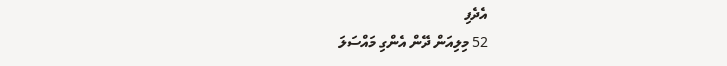އެދެފި
52 މިލިއަން ދޭން އެންގި މައްސަލަ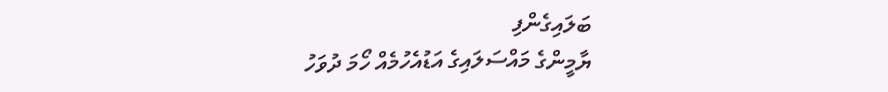ބަލައިގެންފި
ޔާމީންގެ މައްސަލައިގެ އަޑުއެހުމެއް ހޯމަ ދުވަހު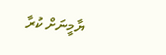ޔާމީނަށް ކުރާ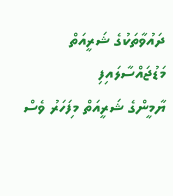ދައުވާތަކުގެ ޝަރީއަތް މަޑުޖައްސާލައިފި
ޔާމީންގެ ޝަރީއަތް މިފަހަރު ވެސް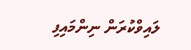ލައިވްކުރަން ނިންމައިފި